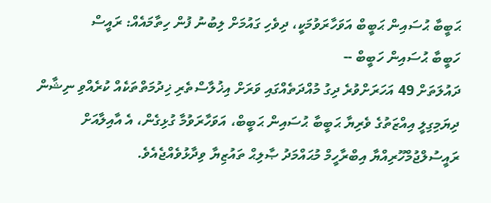ޙަބީބާ ޙުސައިން ޙަބީބް އަވަހާރަވުމަކީ، ދިވެހި ގައުމަށް ލިބުނު ފުން ހިތާމައެއް: ރައީސް
ހަބީބާ ޙުސައިން ހަބީބް --
ދައުލަތަށް 49 އަހަރަށްވުރެ ދިގު މުއްދަތެއްގައި ވަރަށް އިޚުލާސްތެރި ޚިދުމަތްތަކެއް ކުރެއްވި ނިޝާން ދިޔަމިގިލީ އިއްޒަތުގެ ވެރިޔާ ޙަބީބާ ޙުސައިން ޙަބީބް، އަވަހާރަވުމާ ގުޅިގެން، އެ އާއިލާއަށް ރައީސުލްޖުމްހޫރިއްޔާ އިބްރާހީމް މުޙައްމަދު ޞާލިޙް ތައުޒިޔާ ވިދާޅުވެއްޖެއެވެ.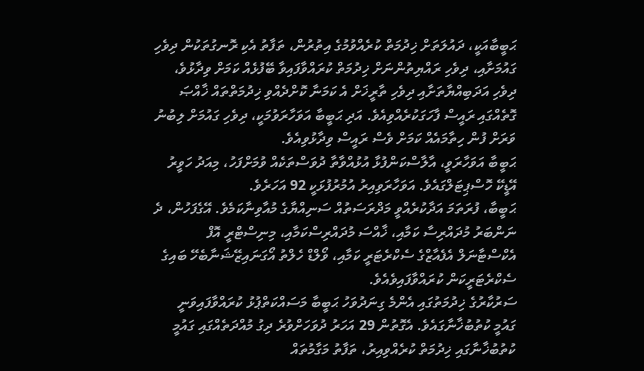ޙަބީބާއަކީ، ދައުލަތަށް ޚިދުމަތް ކުރެއްވުމުގެ އިތުރުން، ތަފާތު އެކި ރޮނގުތަކުން ދިވެހި ގައުމަށާއި، ދިވެހި ރައްޔިތުންނަށް ޚިދުމަތް ކުރައްވާފައިވާ ބޭފުޅެއް ކަމަށް ވިދާޅުވެ، ދިވެހި އަދަބިއްޔާތަށާއި ދިވެހި ތާރީޚަށް އެ ކަމަނާ ކޮށްދެއްވި ޚިދުމަތްތައް ޚާއްޞަ ގޮތެއްގައި ރައީސް ފާހަގަކުރެއްވިއެވެ. އަދި ޙަބީބާ އަވަހާރަވުމަކީ، ދިވެހި ގައުމަށް ލިބުނު ވަރަށް ފުން ހިތާމައެއް ކަމަށް ވެސް ރައީސް ވިދާޅުވިއެވެ.
ޙަބީބާ އަވަހާރަވީ، އާލާސްކަންފުޅާ އުޅުއްވާތާ ދުވަސްތަކެއް ވުމަށްފަހު، މިއަދު ހަވީރު އޭޑީކޭ ހޮސްޕިޓަލްގައެވެ. އަވަހާރަވިއިރު އުމުރުފުޅަކީ 92 އަހަރެވެ.
ޙަބީބާ، ފުރަތަމަ އަދާކުރެއްވީ މަދްރަސަތުއް ސަނިއްޔާގެ މުއާވިނާކަމެވެ. އޭގެފަހުން، ދެ ނަންބަރު މުދައްރިސާ ކަމާއި، ޚާއްސަ މުދައްރިސްކަމާއި، މިނިސްޓްރީ އޮފް އެކްސްޓާނަލް އެފެއާޒްގެ ސެކްރެޓަރީ ކަމާއި، ވޯލްޑް ހެލްތު އޯގަނައިޒޭޝަނާބެހޭ ބައިގެ ސެކްރެޓަރީކަން ކުރައްވާފައިވެއެވެ.
ސަރުކާރުގެ ޚިދުމަތުގައި އެންމެ ގިނަދުވަހު ޙަބީބާ މަސައްކަތްޕުޅު ކުރައްވާފައިވަނީ ގައުމީ ކުތުބުޚާނާގައެވެ. އެގޮތުން 29 އަހަރު ދުވަހަށްވުރެ ދިގު މުއްދަތެއްގައި ގައުމީ ކުތުބުޚާނާގައި ޚިދުމަތް ކުރެއްވިއިރު، ތަފާތު މަގާމުތައް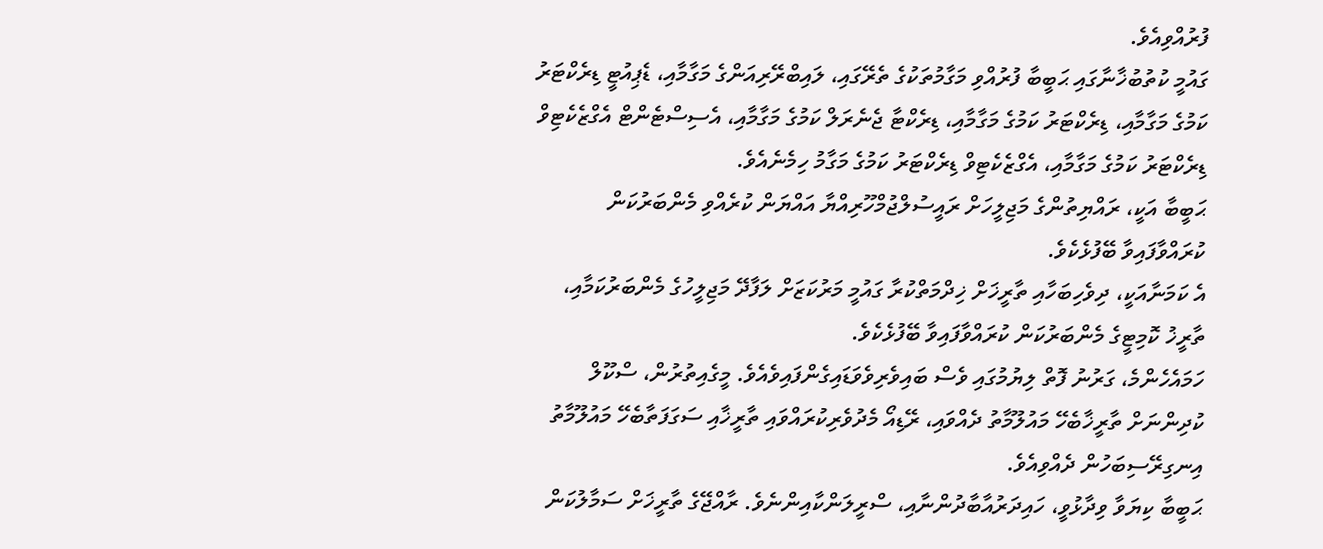ފުރުއްވިއެވެ.
ގައުމީ ކުތުބުޚާނާގައި ޙަބީބާ ފުރުއްވި މަގާމުތަކުގެ ތެރޭގައި، ލައިބްރޭރިއަންގެ މަގާމާއި، ޑެޕިއުޓީ ޑިރެކްޓަރު ކަމުގެ މަގާމާއި، ޑިރެކްޓަރު ކަމުގެ މަގާމާއި، ޑިރެކްޓާ ޖެނެރަލް ކަމުގެ މަގާމާއި، އެސިސްޓެންޓް އެގްޒެކެޓިވް ޑިރެކްޓަރު ކަމުގެ މަގާމާއި، އެގްޒެކެޓިވް ޑިރެކްޓަރު ކަމުގެ މަގާމު ހިމެނެއެވެ.
ޙަބީބާ އަކީ، ރައްޔިތުންގެ މަޖިލީހަށް ރައީސުލްޖުމްހޫރިއްޔާ އައްޔަން ކުރެއްވި މެންބަރުކަން ކުރައްވާފައިވާ ބޭފުޅެކެވެ.
އެ ކަމަނާއަކީ، ދިވެހިބަހާއި ތާރީޚަށް ޚިދްމަތްކުރާ ގައުމީ މަރުކަޒަށް ލަފާދޭ މަޖިލީހުގެ މެންބަރުކަމާއި، ތާރީޚު ކޮމިޓީގެ މެންބަރުކަން ކުރައްވާފައިވާ ބޭފުޅެކެވެ.
ހަމައެހެންމެ، ގަރުނު ފޮތް ލިޔުމުގައި ވެސް ބައިވެރިވެވަޑައިގެންފައިވެއެވެ. މީގެއިތުރުން، ސްކޫލް ކުދިންނަށް ތާރީޚާބެހޭ މައުލޫމާތު ދެއްވައި، ރޭޑިއޯ މެދުވެރިކުރައްވައި ތާރީޚާއި ސަގަފަތާބެހޭ މައުލޫމާތު އިނގިރޭސިބަހުން ދެއްވިއެވެ.
ޙަބީބާ ކިޔަވާ ވިދާޅުވީ، ހައިދަރުއާބާދުންނާއި، ސްރީލަންކާއިންނެވެ. ރާއްޖޭގެ ތާރީޚަށް ސަމާލުކަން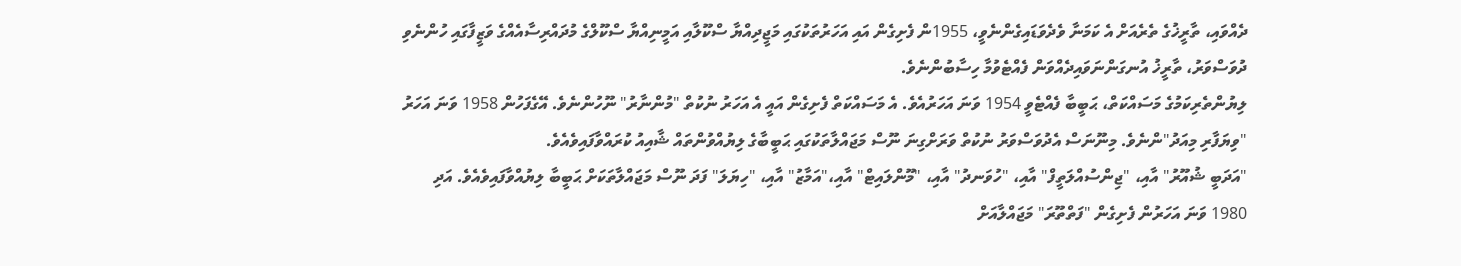ދެއްވައި، ތާރީޚުގެ ތެރެއަށް އެ ކަމަނާ ވެދެވަޑައިގެންނެވީ، 1955ން ފެށިގެން އައި އަހަރުތަކުގައި މަޖީދިއްޔާ ސްކޫލާއި އަމީނިއްޔާ ސްކޫލްގެ މުދައްރިސާއެއްގެ ވަޒީފާގައި ހުންނެވި ދުވަސްވަރު، ތާރީޚު އުނގަންނަވައިދެއްވަން ފެއްޓެވުމާ ހިސާބުންނެވެ.
ލިޔުންތެރިކަމުގެ މަސައްކަތް، ޙަބީބާ ފެއްޓެވީ 1954 ވަނަ އަހަރުއެވެ. އެ މަސައްކަތް ފެށިގެން އައީ އެ އަހަރު ނުކުތް "މުންނާރު" ނޫހުންނެވެ. އޭގެފަހުން 1958 ވަނަ އަހަރު "ވިޔަފާރި މިއަދު"ންނެވެ. މިނޫނަސް އެދުވަސްވަރު ނުކުތް ވަރަށްގިނަ ނޫސް މަޖައްލާތަކުގައި ޙަބީބާގެ ލިޔުއްވުންތައް ޝާއިއު ކުރައްވާފައިވެއެވެ.
"އަދަބީ ޝުއޫރު" އާއި، "ޖިންސުއްލަތީފް" އާއި، "ހުވަނދު" އާއި، "މޫންލައިޓް" އާއި،"އަމާޒު" އާއި، "ހިޔަލަ" ފަދަ ނޫސް މަޖައްލާތަކަށް ޙަބީބާ ލިޔުއްވާފައިވެއެވެ. އަދި 1980 ވަނަ އަހަރުން ފެށިގެން "ފަތްތޫރަ" މަޖައްލާއަށް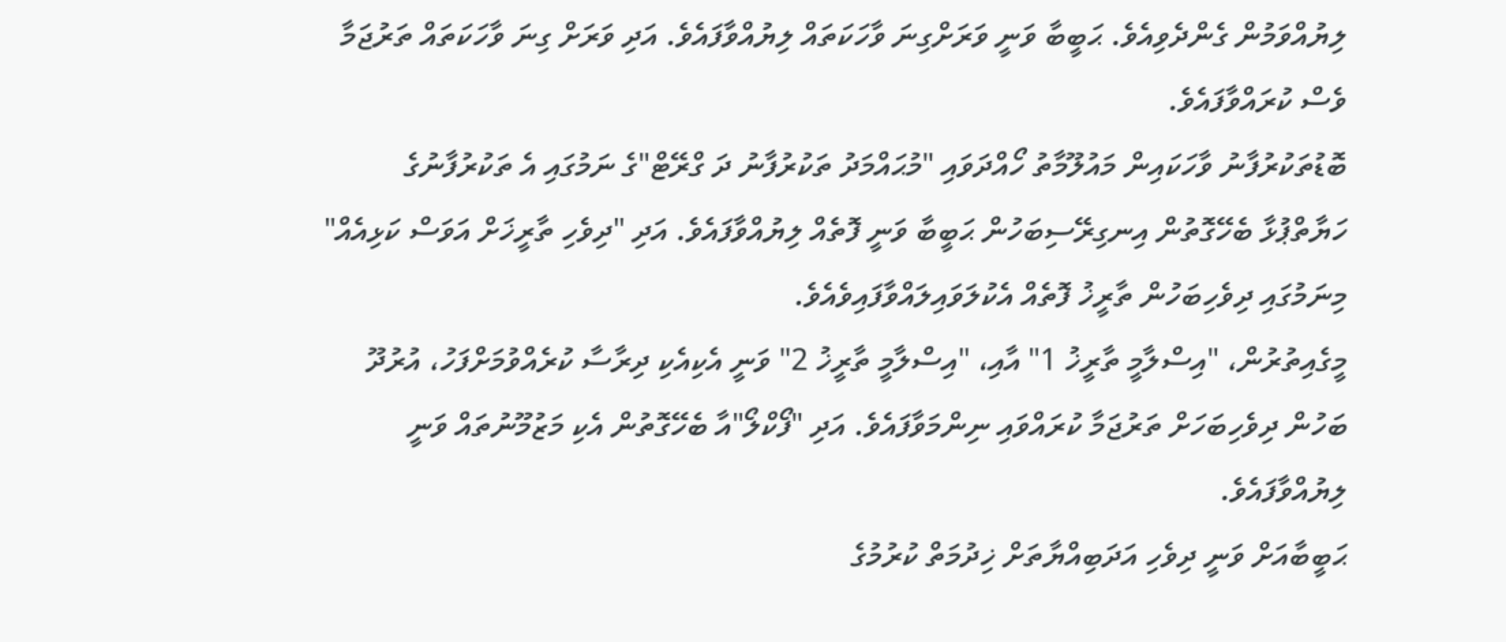ލިޔުއްވަމުން ގެންދެވިއެވެ. ޙަބީބާ ވަނީ ވަރަށްގިނަ ވާހަކަތައް ލިޔުއްވާފައެވެ. އަދި ވަރަށް ގިނަ ވާހަކަތައް ތަރުޖަމާ ވެސް ކުރައްވާފައެވެ.
ބޮޑުތަކުރުފާނު ވާހަކައިން މައުލޫމާތު ހޯއްދަވައި "މުޙައްމަދު ތަކުރުފާނު ދަ ގްރޭޓް"ގެ ނަމުގައި އެ ތަކުރުފާނުގެ ހަޔާތްޕުޅާ ބެހޭގޮތުން އިނގިރޭސިބަހުން ޙަބީބާ ވަނީ ފޮތެއް ލިޔުއްވާފައެވެ. އަދި "ދިވެހި ތާރީޚަށް އަވަސް ކަޅިއެއް" މިނަމުގައި ދިވެހިބަހުން ތާރީޚު ފޮތެއް އެކުލަވައިލައްވާފައިވެއެވެ.
މީގެއިތުރުން، "އިސްލާމީ ތާރީޚު 1" އާއި، "އިސްލާމީ ތާރީޚު 2" ވަނީ އެކިއެކި ދިރާސާ ކުރެއްވުމަށްފަހު، އުރުދޫ ބަހުން ދިވެހިބަހަށް ތަރުޖަމާ ކުރައްވައި ނިންމަވާފައެވެ. އަދި "ފޯކްލޯ"އާ ބެހޭގޮތުން އެކި މަޒުމޫނުތައް ވަނީ ލިޔުއްވާފައެވެ.
ޙަބީބާއަށް ވަނީ ދިވެހި އަދަބިއްޔާތަށް ޚިދުމަތް ކުރުމުގެ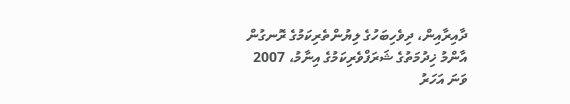ދާއިރާއިން، ދިވެހިބަހުގެ ލިޔުންތެރިކަމުގެ ރޮނގުން އާންމު ޚިދުމަތުގެ ޝަރަފްވެރިކަމުގެ އިނާމު، 2007 ވަނަ އަހަރު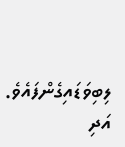ލިބިވަޑައިގެންފައެވެ. އަދި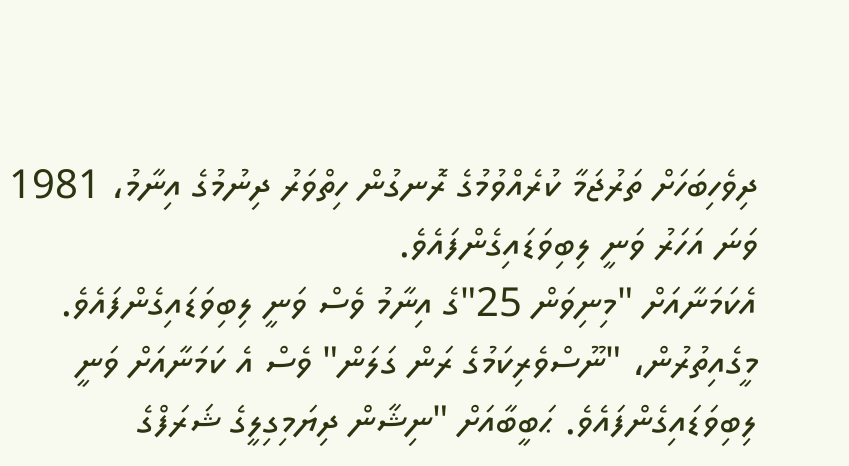ދިވެހިބަހަށް ތަރުޖަމާ ކުރެއްވުމުގެ ރޮނގުން ހިތްވަރު ދިނުމުގެ އިނާމު، 1981 ވަނަ އަހަރު ވަނީ ލިބިވަޑައިގެންފައެވެ.
އެކަމަނާއަށް "މިނިވަން 25"ގެ އިނާމު ވެސް ވަނީ ލިބިވަޑައިގެންފައެވެ. މީގެއިތުރުން، "ނޫސްވެރިކަމުގެ ރަން ގަލަން" ވެސް އެ ކަމަނާއަށް ވަނީ ލިބިވަޑައިގެންފައެވެ. ޙަބީބާއަށް "ނިޝާން ދިޔަމިގިލީގެ ޝަރަފްގެ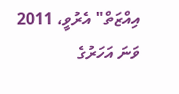އިއްޒަތް" އެރުވީ، 2011 ވަނަ އަހަރުގެ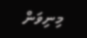މިނިވަން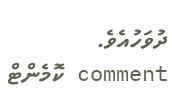ދުވަހުއެވެ.
comment ކޮމެންޓް